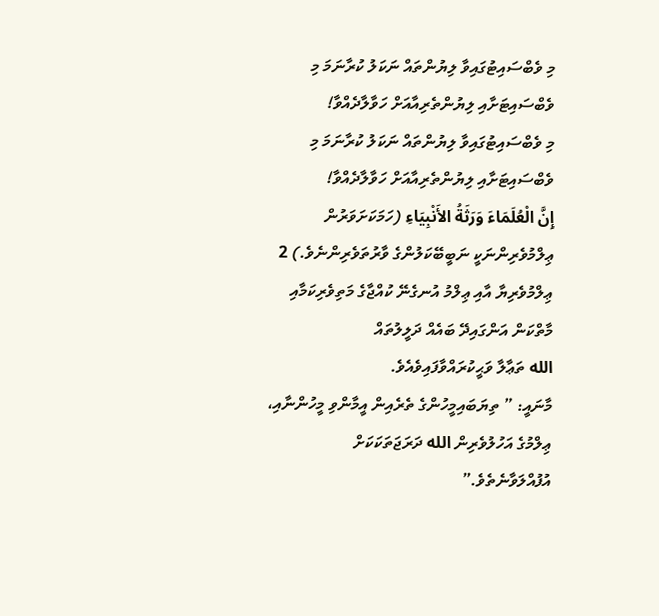މި ވެބްސައިޓުގައިވާ ލިޔުންތައް ނަކަލު ކުރާނަމަ މި ވެބްސައިޓަށާއި ލިޔުންތެރިއާއަށް ހަވާލާދެއްވާ!
މި ވެބްސައިޓުގައިވާ ލިޔުންތައް ނަކަލު ކުރާނަމަ މި ވެބްސައިޓަށާއި ލިޔުންތެރިއާއަށް ހަވާލާދެއްވާ!
إِنَّ الْعُلَمَاءَ وَرَثَةُ الأَنْبِيَاءِ (ހަމަކަށަވަރުން ޢިލްމުވެރިންނަކީ ނަބީބޭކަލުންގެ ވާރުތަވެރިންނެވެ.) 2
ޢިލްމުވެރިޔާ އާއި ޢިލްމު އުނގެނޭ ކުއްޖާގެ މަތިވެރިކަމާއި މާތްކަން އަންގައިދޭ ބައެއް ދަލީލުތައް
الله ތަޢާލާ ވަޙީކުރައްވާފައިވެއެވެ.
މާނައީ: ” ތިޔަބައިމީހުންގެ ތެރެއިން އީމާންވި މީހުންނާއި، ޢިލްމުގެ އަހުލުވެރިން الله ދަރަޖަތަކަކަށް އުފުއްލަވާނެތެވެ.”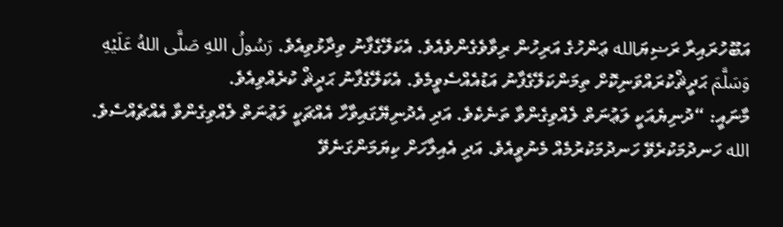އަބޫހުރައިރާ ރަޟިޔަالله ޢަންހުގެ އަރިހުން ރިވާވެގެންވެއެވެ. އެކަލޭގެފާނު ވިދާޅުވިއެވެ. رَسُولُ اللهِ صَلَّى اللهُ عَلَيْهِ وَسَلَّمَ ޙަދީޘްކުރައްވަނިކޮށް ތިމަންކަލޭގެފާނު އަޑުއެއްސެވީމެވެ. އެކަލޭގެފާނު ޙަދީޘް ކުރެއްވިއެވެ.
މާނައީ: “ދުނިޔެއަކީ ލަޢުނަތް ލެއްވިގެންވާ ތަނެކެވެ. އަދި އެދުނިޔޭގައިވާހާ އެއްޗަކީ ލަޢުނަތް ލެއްވިގެންވާ އެއްޗެއްސެވެ. الله ހަނދުމަކުރެވޭ ހަނދުމަކުރުމެއް މެނުވީއެވެ. އަދި އެއިލާހަށް ކިޔަމަންގަނެވޭ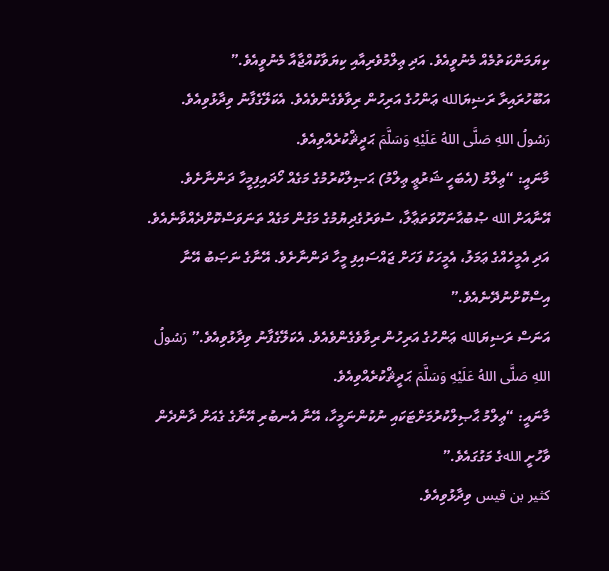ކިޔަމަންކަތުމެއް މެނުވީއެވެ. އަދި ޢިލްމުވެރިއާއި ކިޔަވާކުއްޖާއާ މެނުވީއެވެ.”
އަބޫހުރައިރާ ރަޟިޔަالله ޢަންހުގެ އަރިހުން ރިވާވެގެންވެއެވެ. އެކަލޭގެފާނު ވިދާޅުވިއެވެ.  رَسُولُ اللهِ صَلَّى اللهُ عَلَيْهِ وَسَلَّمَ ޙަދީޘްކުރެއްވިއެވެ.
މާނައީ: “ޢިލްމު (އެބަހީ ޝަރުޢީ ޢިލްމު) ޙަޞިލްކުރުމުގެ މަގެއް ހޯދައިފިމީހާ ދަންނާށެވެ. އޭނާއަށް الله ޞުބުޙާނަހޫވަތަޢާލާ، ސުވަރުގެދިޔުމުގެ މަގުން މަގެއް ތަނަވަސްކޮށްދެއްވާނެއެވެ. އަދި އެމީހެއްގެ ޢަމަލު، އެމީހަކު ފަހަށް ޖައްސައިފި މީހާ ދަންނާށެވެ. އޭނާގެ ނަޞަބު އޭނާ އިސްކޮށްނުދޭނެއެވެ.”
އަނަސް ރަޟިޔަالله ޢަންހުގެ އަރިހުން ރިވާވެގެންވެއެވެ. އެކަލޭގެފާނު ވިދާޅުވިއެވެ.” رَسُولُ اللهِ صَلَّى اللهُ عَلَيْهِ وَسَلَّمَ ޙަދީޘްކުރެއްވިއެވެ.
މާނައީ: “ޢިލްމު ޙާޞިލްކުރުމަށްޓަކައި ނުކުންނަމީހާ، އޭނާ އެނބުރި އޭނާގެ ގެއަށް ދާންދެން ވާހުށީ اللهގެ މަގުގައެވެ.”
كثير بن قيس ވިދާޅުވިއެވެ.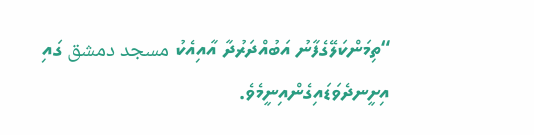“ތިމަންކަލޭގެފާނު އަބުއްދަރުދާ އާއިއެކު مسجد دمشق ގައި އިށީނދެވަޑައިގެންއިނީމެވެ.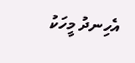އެހިނދު މީހަކު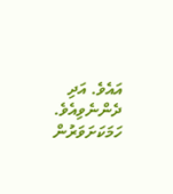އައެވެ. އަދި ދެންނެވިއެވެ. ހަމަކަށަވަރުން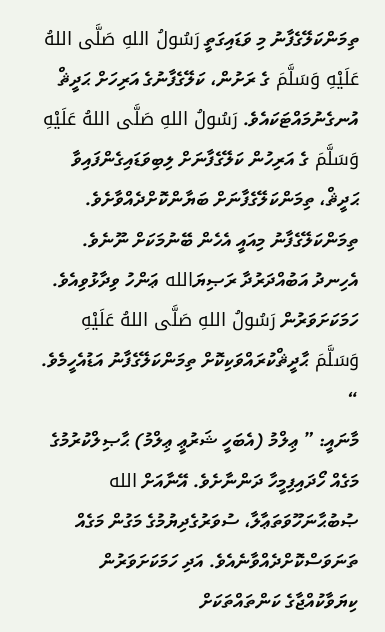ތިމަންކަލޭގެފާނު މި ވަޑައިގަތީ رَسُولُ اللهِ صَلَّى اللهُ عَلَيْهِ وَسَلَّمَ ގެ ރަށުން، ކަލޭގެފާނުގެ އަރިހަށް ޙަދީޘް އުނގެނުމައްޓަކައެވެ. رَسُولُ اللهِ صَلَّى اللهُ عَلَيْهِ وَسَلَّمَ ގެ އަރިހުން ކަލޭގެފާނަށް ލިބިވަޑައިގެންފައިވާ ޙަދީޘް، ތިމަންކަލޭގެފާނަށް ބަޔާންކޮށްދެއްވާށެވެ. ތިމަންކަލޭގެފާނު މިއައީ އެހެން ބޭނުމަކަށް ނޫނެވެ. އެހިނދު އަބުއްދަރުދާ ރަޞިޔަالله ޢަންހު ވިދާޅުވިއެވެ. ހަމަކަށަވަރުން رَسُولُ اللهِ صَلَّى اللهُ عَلَيْهِ وَسَلَّمَ ޙާދީޘްކުރައްވަކިކޮށް ތިމަންކަލޭގެފާނު އަޑުއެހީމެވެ. “
މާނައީ: ” ޢިލްމު (އެބަހީ ޝަރުޢީ ޢިލްމު) ޙާޞިލްކުރުމުގެ މަގެއް ހޯދައިފިމީހާ ދަންނާށެވެ. އޭނާއަށް الله ޞުބުޙާނަހޫވަތަޢާލާ، ސުވަރުގެދިޔުމުގެ މަގުން މަގެއް ތަނަވަސްކޮށްދެއްވާނެއެވެ. އަދި ހަމަކަށަވަރުން ކިޔަވާކުއްޖާގެ ކަންތައްތަކަށް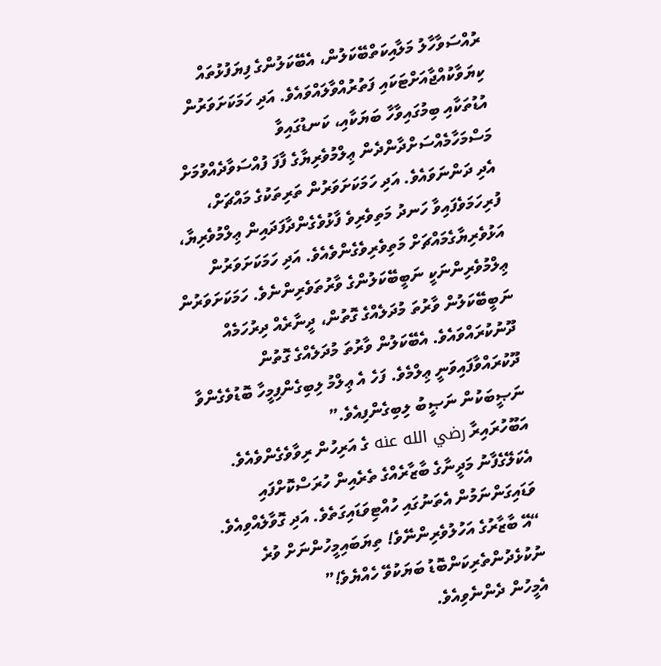ރުއްސަވާހާލު މަލާއިކަތްބޭކަލުން، އެބޭކަލުންގެ ފިޔަފުޅުތައް ކިޔަވާކުއްޖާއަށްޓަކައި ފަތުރުއްވާލައްވައެވެ. އަދި ހަމަކަށަވަރުން އުޑުތަކާއި ބިމުގައިވާހާ ބަޔަކާއި، ކަނޑުގައިވާ މަސްމަހާމެއްސަށްދާންދެން ޢިލްމުވެރިޔާގެ ފާފަ ފުއްސަވާދެއްވުމަށް އެދި ދަންނަވައެވެ. އަދި ހަމަކަށަވަރުން ތަރިތަކުގެ މައްޗަށް، ފުރިހަމަވެފައިވާ ހަނދު މަތިވެރިވެ ފާޅުވެގެންދާފަދައިން ޢިލްމުވެރިޔާ، އަޅުވެރިޔާގެމައްޗަށް މަތިވެރިވެގެންވެއެވެ. އަދި ހަމަކަށަވަރުން ޢިލްމުވެރިންނަކީ ނަބީބޭކަލުންގެ ވާރުތަވެރިންނެވެ. ހަމަކަށަވަރުން ނަބީބޭކަލުން ވާރުތަ މުދަލެއްގެ ގޮތުން، ދީނާރެއް ދިރުހަމެއް ދޫނުކުރައްވައެވެ. އެބޭކަލުން ވާރުތަ މުދަލެއްގެ ގޮތުން ދޫކުރައްވާފައިވަނީ ޢިލްމެވެ. ފަހެ އެ ޢިލްމު ލިބިގެންފިމީހާ ބޮޑުވެގެންވާ ނަޞީބަކުން ނަޞީބު ލިބިގެންފިއެވެ.”
އަބޫހުރައިރާ رضي الله عنه ގެ އަރިހުން ރިވާވެގެންވެއެވެ. އެކަލޭގެފާނު މަދީނާގެ ބާޒާރެއްގެ ތެރެއިން ހުރަސްކޮށްފައި ވަޑައިގަންނަމުން އެތަނުގައި ހުއްޓިވަޑައިގަތެވެ. އަދި ގޮވާލެއްވިއެވެ.
“އޭ ބާޒާރުގެ އަހުލުވެރިންނޭވެ! ތިޔަބައިމީހުންނަށް ވުރެ ނުކުޅެދުންތެރިކަންބޮޑު ބަޔަކުވޭ ހެއްޔެވެ!”
އެމީހުން ދެންނެވިއެވެ.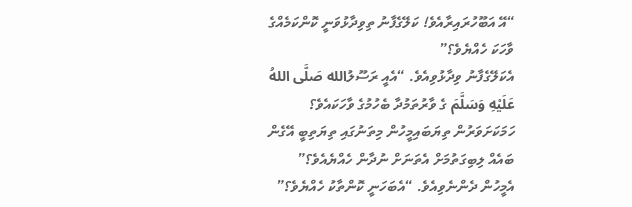“އޭ އަބޫހުރައިރާއެވެ! ކަލޭގެފާނު ތިވިދާޅުވަނީ ކޮންކަމެއްގެ ވާހަކަ ހެއްޔެވެ؟”
އެކަލޭގެފާނު ވިދާޅުވިއެވެ. “އެއީ ރަސޫލުالله صَلَّى اللهُ عَلَيْهِ وَسَلَّمَ ގެ ވާރުތަމުދާ ބެހުމުގެ ވާހަކައެވެ؟ ހަމަކަށަވަރުން ތިޔަބައިމީހުން މިތަނުގައި ތިޔަތިބީ އޭގެން ބައެއް ލިބިގަތުމަށް އެތަނަށް ނުދާން ހެއްޔެއެވެ؟”
އެމީހުން ދެންނެވިއެވެ. “އެބަހަނީ ކޮންތާކު ހެއްޔެވެ؟”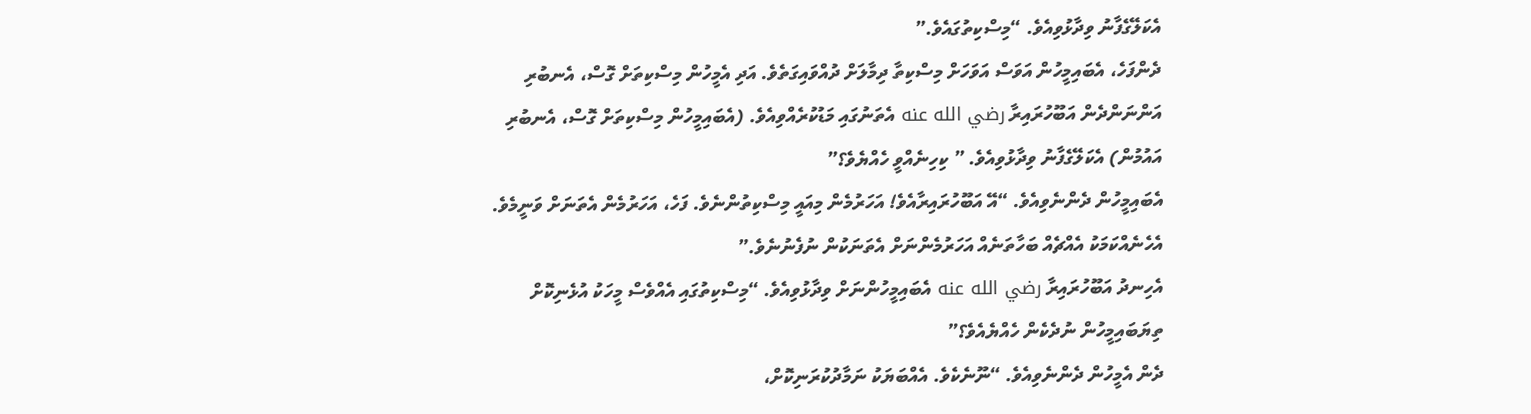އެކަލޭގެފާނު ވިދާޅުވިއެވެ. “މިސްކިތުގައެވެ.”
ދެންފަހެ، އެބައިމީހުން އަވަސް އަވަހަށް މިސްކިތާ ދިމާލަށް ދުއްވައިގަތެވެ. އަދި އެމީހުން މިސްކިތަށް ގޮސް، އެނބުރި އަންނަންދެން އަބޫހުރައިރާ رضي الله عنه އެތަނުގައި މަޑުކުރެއްވިއެވެ. (އެބައިމީހުން މިސްކިތަށް ގޮސް، އެނބުރި އައުމުން) އެކަލޭގެފާނު ވިދާޅުވިއެވެ. ” ކިހިނެއްވީ ހެއްޔެވެ؟”
އެބައިމީހުން ދެންނެވިއެވެ. “އޭ އަބޫހުރައިރާއެވެ! އަހަރުމެން މިއައީ މިސްކިތުންނެވެ. ފަހެ، އަހަރުމެން އެތަނަށް ވަނީމެވެ.  އެހެނެއްކަމަކު އެއްޗެއް ބަހާތަނެއް އަހަރުމެންނަށް އެތަނަކުން ނުފެނުނެވެ.”
އެހިނދު އަބޫހުރައިރާ رضي الله عنه އެބައިމީހުންނަށް ވިދާޅުވިއެވެ. “މިސްކިތުގައި އެއްވެސް މީހަކު އުޅެނިކޮށް ތިޔަބައިމީހުން ނުދެކެން ހެއްޔެއެވެ؟”
ދެން އެމީހުން ދެންނެވިއެވެ. “ނޫނެކެވެ. އެއްބަޔަކު ނަމާދުކުރަނިކޮށް،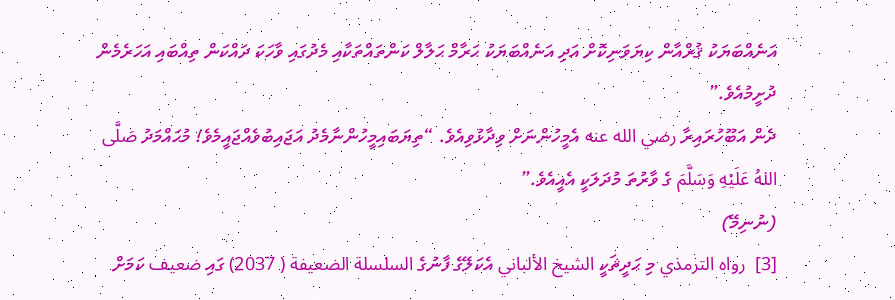އަނެއްބަޔަކު ޤުރްއާން ކިޔަވަނިކޮށް އަދި އަނެއްބަޔަކު ޙަރާމް ޙަލާލް ކަންތައްތަކާއި މެދުގައި ވާހަކަ ދައްކަން ތިއްބައި އަހަރެމެން ދުށީމުއެވެ.”
ދެން އަބޫހުރައިރާ رضي الله عنه އެމީހުންނަށް ވިދާޅުވިއެވެ. “ތިޔަބައިމީހުންނާމެދު އަޖައިބުވެއްޖައީމެވެ! މުޙައްމަދު صَلَّى اللهُ عَلَيْهِ وَسَلَّمَ ގެ ވާރުތަ މުދަލަކީ އެއީއެވެ.”
(ނުނިމޭ)
[3]  رواه الترمذي މި ޙަދީޘަކީ الشيخ الألباني އެކަލޭގެ ފާނުގެ السلسلة الضعيفة ( 2037) ގައި ضعيف ކަމަށް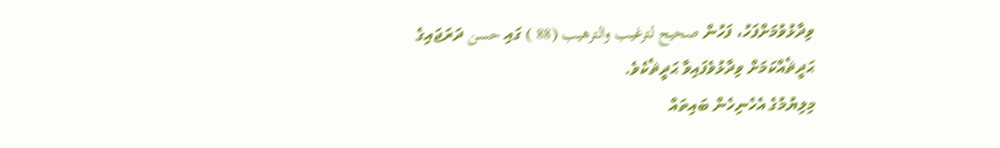ވިދާޅުވުމަށްފަހު، ފަހުން صحيح لترغيب والترهيب (88 ) ގައި حسن ދަރަޖައިގެ ޙަދީޘެއްކަމަށް ވިދާޅުވެފައިވާ ޙަދީޘެކެވެ.
މިލިޔުމުގެ އެހެނިހެން ބައިތައް